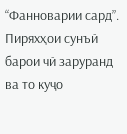“Фанноварии сард”. Пиряхҳои сунъӣ барои чӣ заруранд ва то куҷо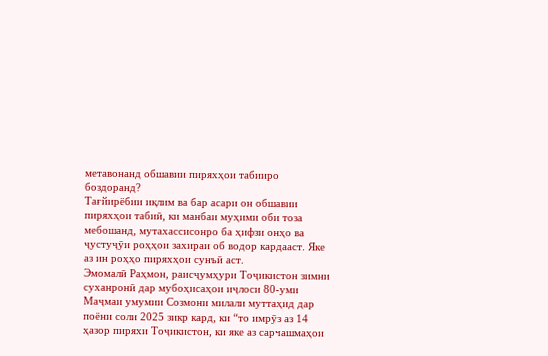метавонанд обшавии пиряхҳои табииро боздоранд?
Тағйирёбии иқлим ва бар асари он обшавии пиряхҳои табиӣ, ки манбаи муҳими оби тоза мебошанд, мутахассисонро ба ҳифзи онҳо ва ҷустуҷӯи роҳҳои захираи об водор кардааст. Яке аз ин роҳҳо пиряхҳои сунъӣ аст.
Эмомалӣ Раҳмон, раисҷумҳури Тоҷикистон зимни суханронӣ дар мубоҳисаҳои иҷлоси 80-уми Маҷмаи умумии Созмони милали муттаҳид дар поёни соли 2025 зикр кард, ки “то имрӯз аз 14 ҳазор пиряхи Тоҷикистон, ки яке аз сарчашмаҳои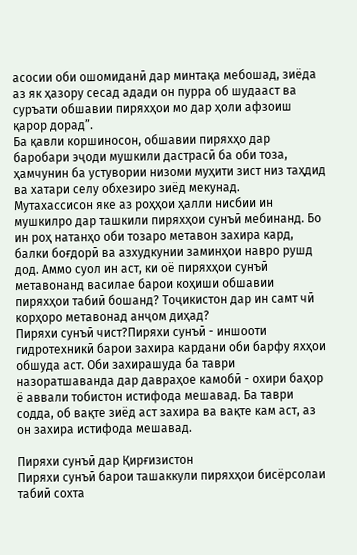асосии оби ошомиданӣ дар минтақа мебошад, зиёда аз як ҳазору сесад адади он пурра об шудааст ва суръати обшавии пиряхҳои мо дар ҳоли афзоиш қарор дорад”.
Ба қавли коршиносон, обшавии пиряхҳо дар баробари эҷоди мушкили дастрасӣ ба оби тоза, ҳамчунин ба устувории низоми муҳити зист низ таҳдид ва хатари селу обхезиро зиёд мекунад.
Мутахассисон яке аз роҳҳои ҳалли нисбии ин мушкилро дар ташкили пиряхҳои сунъӣ мебинанд. Бо ин роҳ натанҳо оби тозаро метавон захира кард, балки боғдорӣ ва азхудкунии заминҳои навро рушд дод. Аммо суол ин аст, ки оё пиряхҳои сунъӣ метавонанд василае барои коҳиши обшавии пиряхҳои табиӣ бошанд? Тоҷикистон дар ин самт чӣ корҳоро метавонад анҷом диҳад?
Пиряхи сунъӣ чист?Пиряхи сунъӣ - иншооти гидротехникӣ барои захира кардани оби барфу яхҳои обшуда аст. Оби захирашуда ба таври назоратшаванда дар давраҳое камобӣ - охири баҳор ё аввали тобистон истифода мешавад. Ба таври содда, об вақте зиёд аст захира ва вақте кам аст, аз он захира истифода мешавад.

Пиряхи сунъӣ дар Қирғизистон
Пиряхи сунъӣ барои ташаккули пиряхҳои бисёрсолаи табиӣ сохта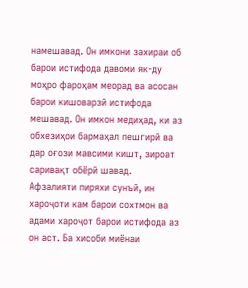намешавад. Он имкони захираи об барои истифода давоми як-ду моҳро фароҳам меорад ва асосан барои кишоварзӣ истифода мешавад. Он имкон медиҳад, ки аз обхезиҳои бармаҳал пешгирӣ ва дар оғози мавсими кишт, зироат саривақт обёрӣ шавад.
Афзалияти пиряхи сунъӣ, ин хароҷоти кам барои сохтмон ва адами хароҷот барои истифода аз он аст. Ба хисоби миёнаи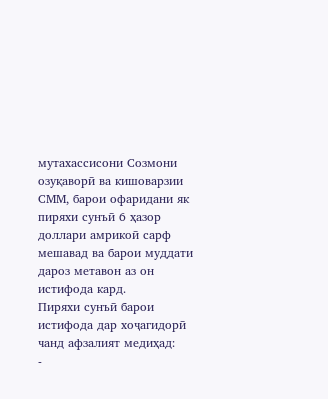мутахассисони Созмони озуқаворӣ ва кишоварзии СММ, барои офаридани як пиряхи сунъӣ 6 ҳазор доллари амрикоӣ сарф мешавад ва барои муддати дароз метавон аз он истифода кард.
Пиряхи сунъӣ барои истифода дар хоҷагидорӣ чанд афзалият медиҳад:
-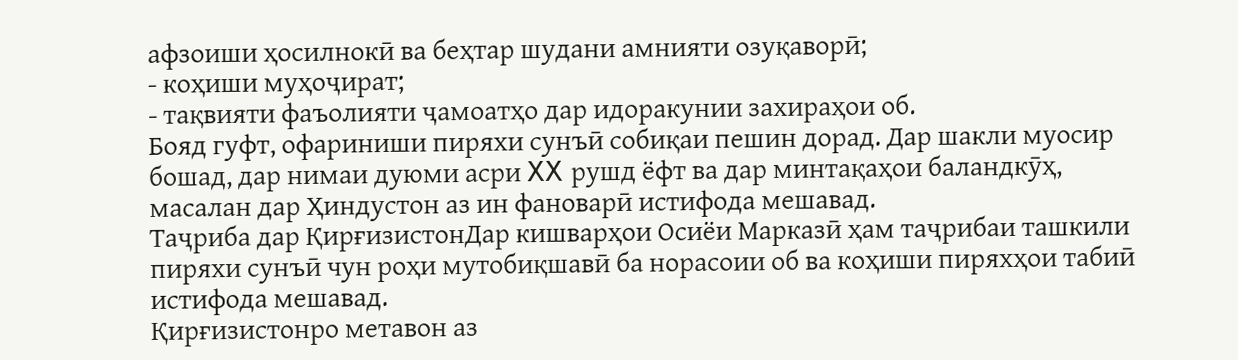афзоиши ҳосилнокӣ ва беҳтар шудани амнияти озуқаворӣ;
- коҳиши муҳоҷират;
- тақвияти фаъолияти ҷамоатҳо дар идоракунии захираҳои об.
Бояд гуфт, офариниши пиряхи сунъӣ собиқаи пешин дорад. Дар шакли муосир бошад, дар нимаи дуюми асри XX рушд ёфт ва дар минтақаҳои баландкӯҳ, масалан дар Ҳиндустон аз ин фановарӣ истифода мешавад.
Таҷриба дар ҚирғизистонДар кишварҳои Осиёи Марказӣ ҳам таҷрибаи ташкили пиряхи сунъӣ чун роҳи мутобиқшавӣ ба норасоии об ва коҳиши пиряхҳои табиӣ истифода мешавад.
Қирғизистонро метавон аз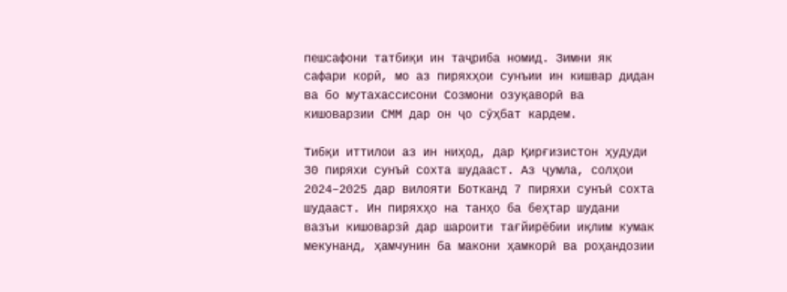пешсафони татбиқи ин таҷриба номид. Зимни як сафари корӣ, мо аз пиряхҳои сунъии ин кишвар дидан ва бо мутахассисони Созмони озуқаворӣ ва кишоварзии СММ дар он ҷо сӯҳбат кардем.

Тибқи иттилои аз ин ниҳод, дар Қирғизистон ҳудуди 30 пиряхи сунъӣ сохта шудааст. Аз ҷумла, солҳои 2024–2025 дар вилояти Ботканд 7 пиряхи сунъӣ сохта шудааст. Ин пиряхҳо на танҳо ба беҳтар шудани вазъи кишоварзӣ дар шароити тағйирёбии иқлим кумак мекунанд, ҳамчунин ба макони ҳамкорӣ ва роҳандозии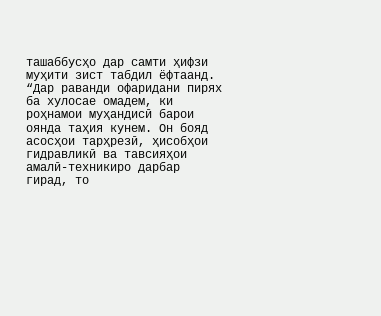ташаббусҳо дар самти ҳифзи муҳити зист табдил ёфтаанд.
“Дар раванди офаридани пирях ба хулосае омадем, ки роҳнамои муҳандисӣ барои оянда таҳия кунем. Он бояд асосҳои тарҳрезӣ, ҳисобҳои гидравликӣ ва тавсияҳои амалӣ-техникиро дарбар гирад, то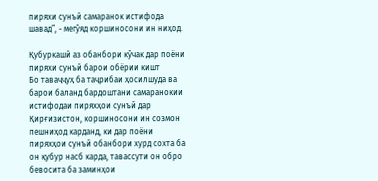пиряхи сунъӣ самаранок истифода шавад”, - мегӯяд коршиносони ин ниҳод.

Қубуркашӣ аз обанбори кӯчак дар поёни пиряхи сунъӣ барои обёрии кишт
Бо таваҷҷуҳ ба таҷрибаи ҳосилшуда ва барои баланд бардоштани самаранокии истифодаи пиряхҳои сунъӣ дар Қирғизистон, коршиносони ин созмон пешниҳод карданд, ки дар поёни пиряхҳои сунъӣ обанбори хурд сохта ба он қубур насб карда, тавассути он обро бевосита ба заминҳои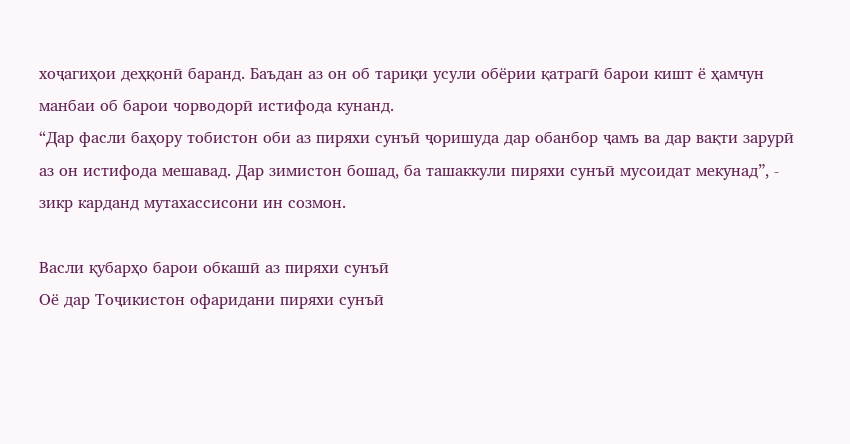хоҷагиҳои деҳқонӣ баранд. Баъдан аз он об тариқи усули обёрии қатрагӣ барои кишт ё ҳамчун манбаи об барои чорводорӣ истифода кунанд.
“Дар фасли баҳору тобистон оби аз пиряхи сунъӣ ҷоришуда дар обанбор ҷамъ ва дар вақти зарурӣ аз он истифода мешавад. Дар зимистон бошад, ба ташаккули пиряхи сунъӣ мусоидат мекунад”, - зикр карданд мутахассисони ин созмон.

Васли қубарҳо барои обкашӣ аз пиряхи сунъӣ
Оё дар Тоҷикистон офаридани пиряхи сунъӣ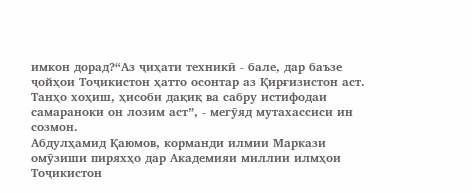имкон дорад?“Аз ҷиҳати техникӣ - бале, дар баъзе ҷойҳои Тоҷикистон ҳатто осонтар аз Қирғизистон аст. Танҳо хоҳиш, ҳисоби дақиқ ва сабру истифодаи самараноки он лозим аст”, - мегӯяд мутахассиси ин созмон.
Абдулҳамид Қаюмов, корманди илмии Маркази омӯзиши пиряхҳо дар Академияи миллии илмҳои Тоҷикистон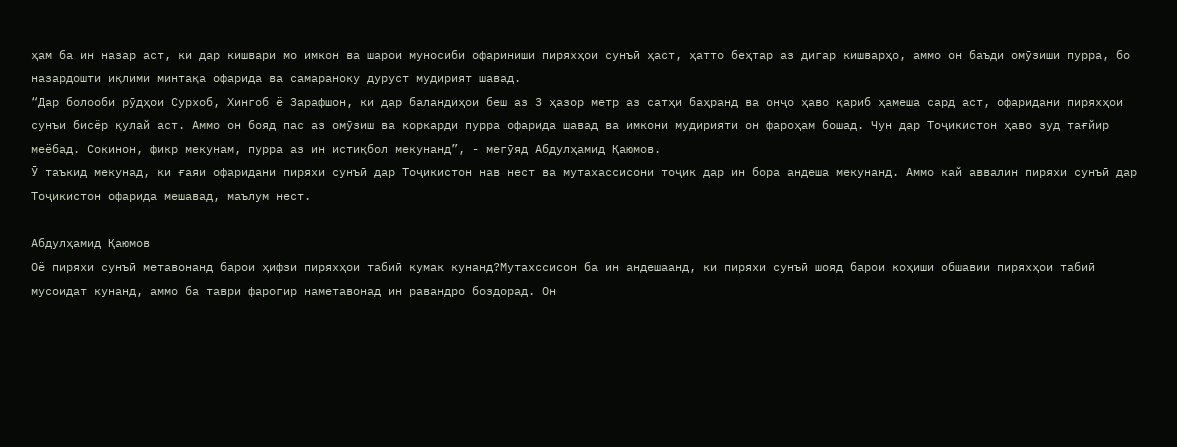ҳам ба ин назар аст, ки дар кишвари мо имкон ва шарои муносиби офариниши пиряхҳои сунъӣ ҳаст, ҳатто беҳтар аз дигар кишварҳо, аммо он баъди омӯзиши пурра, бо назардошти иқлими минтақа офарида ва самараноку дуруст мудирият шавад.
“Дар болооби рӯдҳои Сурхоб, Хингоб ё Зарафшон, ки дар баландиҳои беш аз 3 ҳазор метр аз сатҳи баҳранд ва онҷо ҳаво қариб ҳамеша сард аст, офаридани пиряхҳои сунъи бисёр қулай аст. Аммо он бояд пас аз омӯзиш ва коркарди пурра офарида шавад ва имкони мудирияти он фароҳам бошад. Чун дар Тоҷикистон ҳаво зуд тағйир меёбад. Сокинон, фикр мекунам, пурра аз ин истиқбол мекунанд”, - мегӯяд Абдулҳамид Қаюмов.
Ӯ таъкид мекунад, ки ғаяи офаридани пиряхи сунъӣ дар Тоҷикистон нав нест ва мутахассисони тоҷик дар ин бора андеша мекунанд. Аммо кай аввалин пиряхи сунъӣ дар Тоҷикистон офарида мешавад, маълум нест.

Абдулҳамид Қаюмов
Оё пиряхи сунъӣ метавонанд барои ҳифзи пиряхҳои табиӣ кумак кунанд?Мутахссисон ба ин андешаанд, ки пиряхи сунъӣ шояд барои коҳиши обшавии пиряхҳои табиӣ мусоидат кунанд, аммо ба таври фарогир наметавонад ин равандро боздорад. Он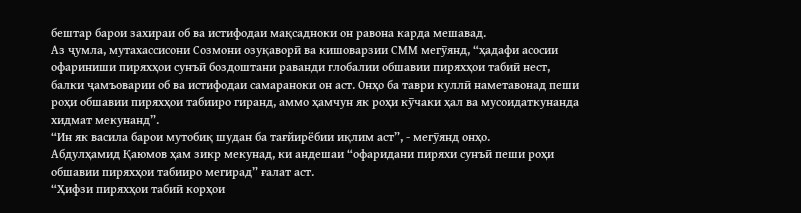бештар барои захираи об ва истифодаи мақсадноки он равона карда мешавад.
Аз ҷумла, мутахассисони Созмони озуқаворӣ ва кишоварзии СММ мегӯянд, “ҳадафи асосии офариниши пиряхҳои сунъӣ боздоштани раванди глобалии обшавии пиряхҳои табиӣ нест, балки ҷамъоварии об ва истифодаи самараноки он аст. Онҳо ба таври куллӣ наметавонад пеши роҳи обшавии пиряхҳои табииро гиранд, аммо ҳамчун як роҳи кӯчаки ҳал ва мусоидаткунанда хидмат мекунанд”.
“Ин як васила барои мутобиқ шудан ба тағйирёбии иқлим аст”, - мегӯянд онҳо.
Абдулҳамид Қаюмов ҳам зикр мекунад, ки андешаи “офаридани пиряхи сунъӣ пеши роҳи обшавии пиряхҳои табииро мегирад” ғалат аст.
“Ҳифзи пиряхҳои табиӣ корҳои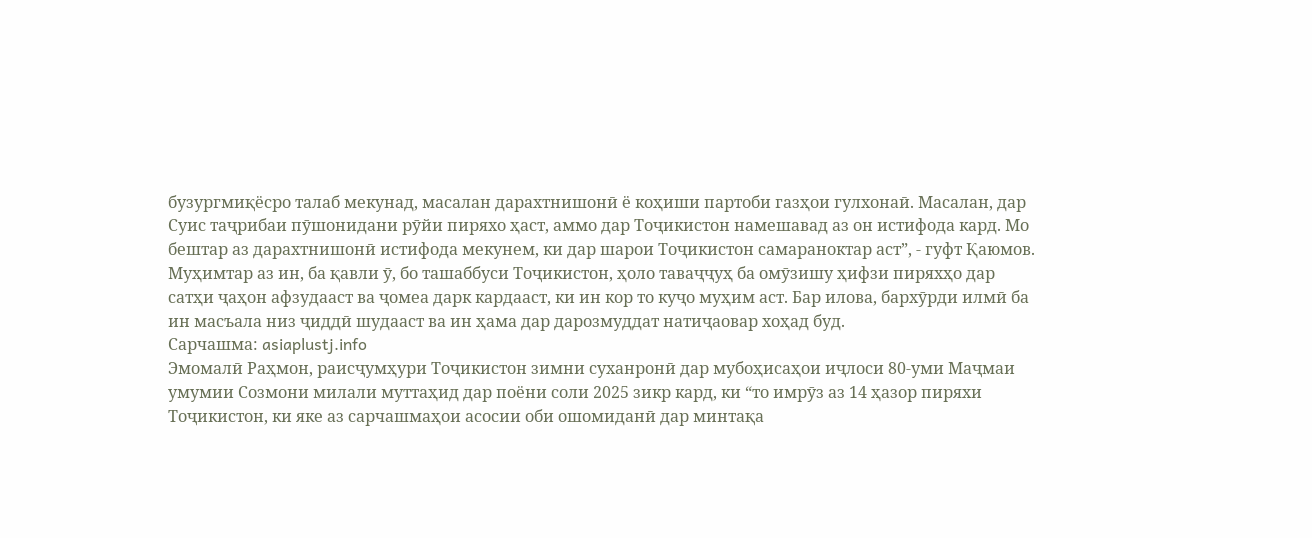бузургмиқёсро талаб мекунад, масалан дарахтнишонӣ ё коҳиши партоби газҳои гулхонаӣ. Масалан, дар Суис таҷрибаи пӯшонидани рӯйи пиряхо ҳаст, аммо дар Тоҷикистон намешавад аз он истифода кард. Мо бештар аз дарахтнишонӣ истифода мекунем, ки дар шарои Тоҷикистон самараноктар аст”, - гуфт Қаюмов.
Муҳимтар аз ин, ба қавли ӯ, бо ташаббуси Тоҷикистон, ҳоло таваҷҷуҳ ба омӯзишу ҳифзи пиряхҳо дар сатҳи ҷаҳон афзудааст ва ҷомеа дарк кардааст, ки ин кор то куҷо муҳим аст. Бар илова, бархӯрди илмӣ ба ин масъала низ ҷиддӣ шудааст ва ин ҳама дар дарозмуддат натиҷаовар хоҳад буд.
Сарчашма: asiaplustj.info
Эмомалӣ Раҳмон, раисҷумҳури Тоҷикистон зимни суханронӣ дар мубоҳисаҳои иҷлоси 80-уми Маҷмаи умумии Созмони милали муттаҳид дар поёни соли 2025 зикр кард, ки “то имрӯз аз 14 ҳазор пиряхи Тоҷикистон, ки яке аз сарчашмаҳои асосии оби ошомиданӣ дар минтақа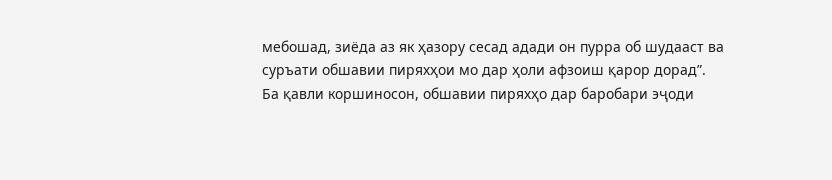мебошад, зиёда аз як ҳазору сесад адади он пурра об шудааст ва суръати обшавии пиряхҳои мо дар ҳоли афзоиш қарор дорад”.
Ба қавли коршиносон, обшавии пиряхҳо дар баробари эҷоди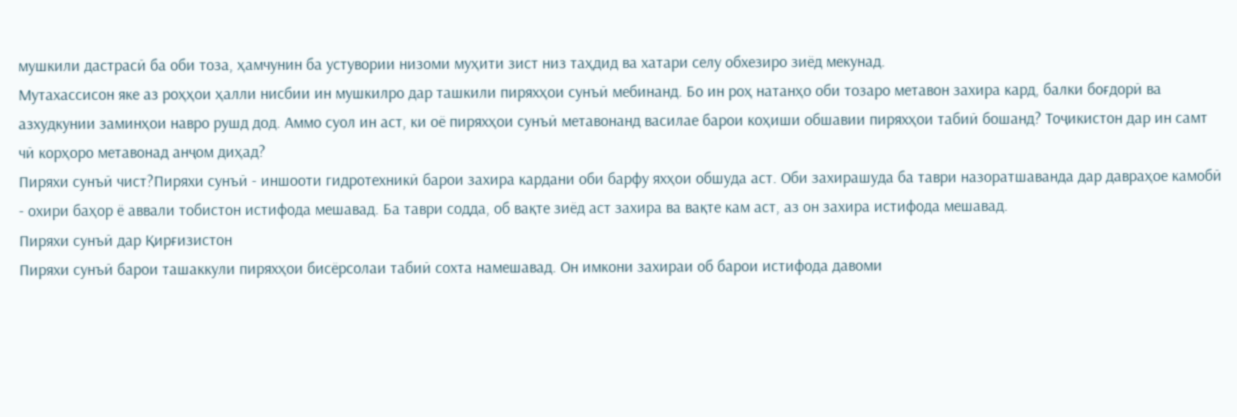мушкили дастрасӣ ба оби тоза, ҳамчунин ба устувории низоми муҳити зист низ таҳдид ва хатари селу обхезиро зиёд мекунад.
Мутахассисон яке аз роҳҳои ҳалли нисбии ин мушкилро дар ташкили пиряхҳои сунъӣ мебинанд. Бо ин роҳ натанҳо оби тозаро метавон захира кард, балки боғдорӣ ва азхудкунии заминҳои навро рушд дод. Аммо суол ин аст, ки оё пиряхҳои сунъӣ метавонанд василае барои коҳиши обшавии пиряхҳои табиӣ бошанд? Тоҷикистон дар ин самт чӣ корҳоро метавонад анҷом диҳад?
Пиряхи сунъӣ чист?Пиряхи сунъӣ - иншооти гидротехникӣ барои захира кардани оби барфу яхҳои обшуда аст. Оби захирашуда ба таври назоратшаванда дар давраҳое камобӣ - охири баҳор ё аввали тобистон истифода мешавад. Ба таври содда, об вақте зиёд аст захира ва вақте кам аст, аз он захира истифода мешавад.
Пиряхи сунъӣ дар Қирғизистон
Пиряхи сунъӣ барои ташаккули пиряхҳои бисёрсолаи табиӣ сохта намешавад. Он имкони захираи об барои истифода давоми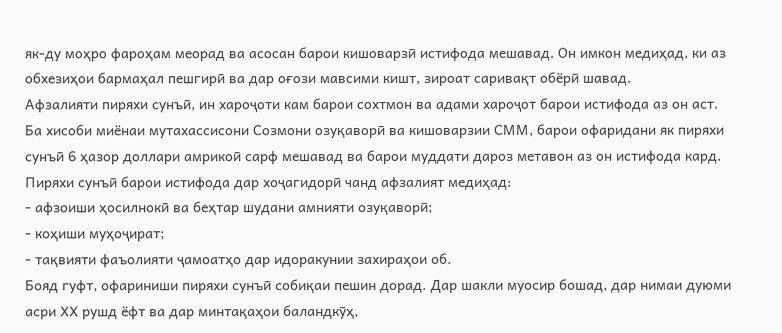як-ду моҳро фароҳам меорад ва асосан барои кишоварзӣ истифода мешавад. Он имкон медиҳад, ки аз обхезиҳои бармаҳал пешгирӣ ва дар оғози мавсими кишт, зироат саривақт обёрӣ шавад.
Афзалияти пиряхи сунъӣ, ин хароҷоти кам барои сохтмон ва адами хароҷот барои истифода аз он аст. Ба хисоби миёнаи мутахассисони Созмони озуқаворӣ ва кишоварзии СММ, барои офаридани як пиряхи сунъӣ 6 ҳазор доллари амрикоӣ сарф мешавад ва барои муддати дароз метавон аз он истифода кард.
Пиряхи сунъӣ барои истифода дар хоҷагидорӣ чанд афзалият медиҳад:
- афзоиши ҳосилнокӣ ва беҳтар шудани амнияти озуқаворӣ;
- коҳиши муҳоҷират;
- тақвияти фаъолияти ҷамоатҳо дар идоракунии захираҳои об.
Бояд гуфт, офариниши пиряхи сунъӣ собиқаи пешин дорад. Дар шакли муосир бошад, дар нимаи дуюми асри XX рушд ёфт ва дар минтақаҳои баландкӯҳ,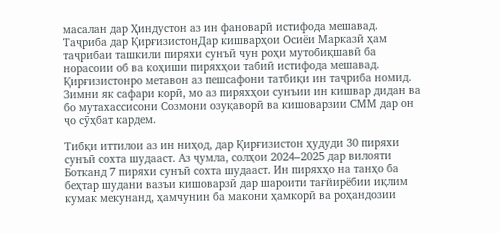масалан дар Ҳиндустон аз ин фановарӣ истифода мешавад.
Таҷриба дар ҚирғизистонДар кишварҳои Осиёи Марказӣ ҳам таҷрибаи ташкили пиряхи сунъӣ чун роҳи мутобиқшавӣ ба норасоии об ва коҳиши пиряхҳои табиӣ истифода мешавад.
Қирғизистонро метавон аз пешсафони татбиқи ин таҷриба номид. Зимни як сафари корӣ, мо аз пиряхҳои сунъии ин кишвар дидан ва бо мутахассисони Созмони озуқаворӣ ва кишоварзии СММ дар он ҷо сӯҳбат кардем.

Тибқи иттилои аз ин ниҳод, дар Қирғизистон ҳудуди 30 пиряхи сунъӣ сохта шудааст. Аз ҷумла, солҳои 2024–2025 дар вилояти Ботканд 7 пиряхи сунъӣ сохта шудааст. Ин пиряхҳо на танҳо ба беҳтар шудани вазъи кишоварзӣ дар шароити тағйирёбии иқлим кумак мекунанд, ҳамчунин ба макони ҳамкорӣ ва роҳандозии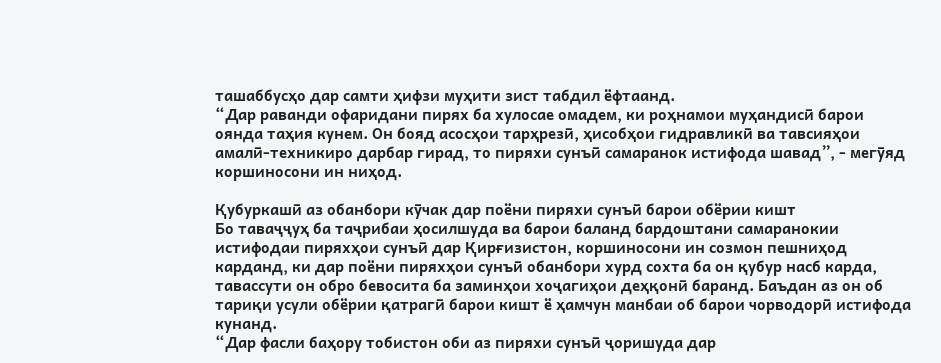ташаббусҳо дар самти ҳифзи муҳити зист табдил ёфтаанд.
“Дар раванди офаридани пирях ба хулосае омадем, ки роҳнамои муҳандисӣ барои оянда таҳия кунем. Он бояд асосҳои тарҳрезӣ, ҳисобҳои гидравликӣ ва тавсияҳои амалӣ-техникиро дарбар гирад, то пиряхи сунъӣ самаранок истифода шавад”, - мегӯяд коршиносони ин ниҳод.

Қубуркашӣ аз обанбори кӯчак дар поёни пиряхи сунъӣ барои обёрии кишт
Бо таваҷҷуҳ ба таҷрибаи ҳосилшуда ва барои баланд бардоштани самаранокии истифодаи пиряхҳои сунъӣ дар Қирғизистон, коршиносони ин созмон пешниҳод карданд, ки дар поёни пиряхҳои сунъӣ обанбори хурд сохта ба он қубур насб карда, тавассути он обро бевосита ба заминҳои хоҷагиҳои деҳқонӣ баранд. Баъдан аз он об тариқи усули обёрии қатрагӣ барои кишт ё ҳамчун манбаи об барои чорводорӣ истифода кунанд.
“Дар фасли баҳору тобистон оби аз пиряхи сунъӣ ҷоришуда дар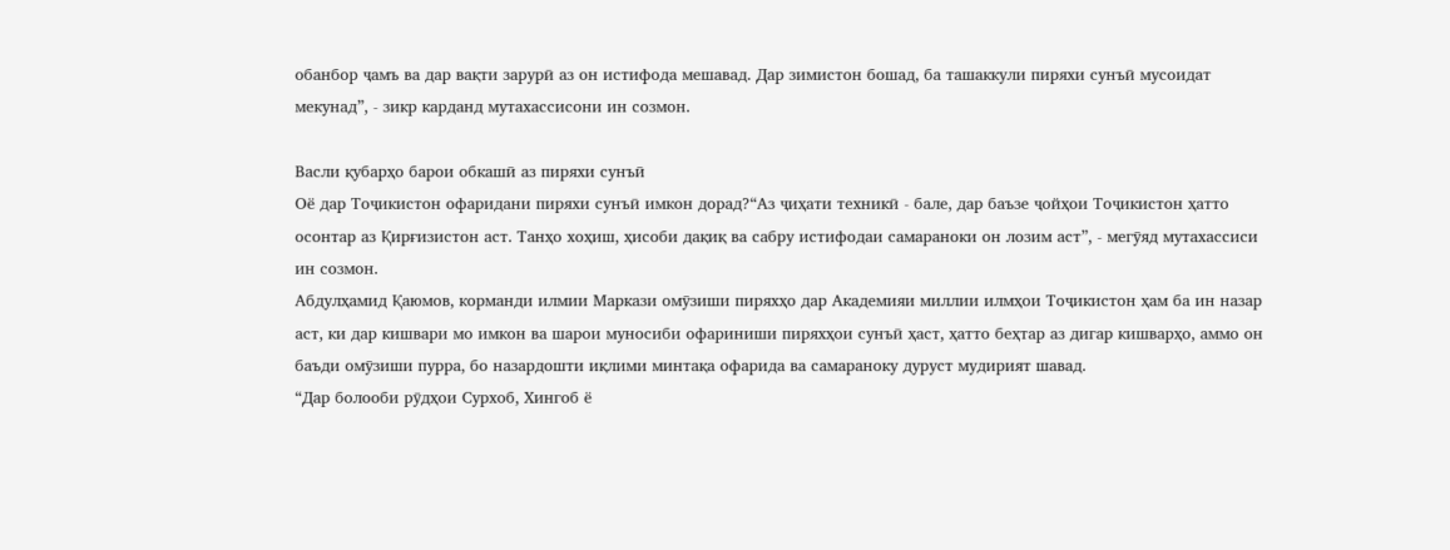обанбор ҷамъ ва дар вақти зарурӣ аз он истифода мешавад. Дар зимистон бошад, ба ташаккули пиряхи сунъӣ мусоидат мекунад”, - зикр карданд мутахассисони ин созмон.

Васли қубарҳо барои обкашӣ аз пиряхи сунъӣ
Оё дар Тоҷикистон офаридани пиряхи сунъӣ имкон дорад?“Аз ҷиҳати техникӣ - бале, дар баъзе ҷойҳои Тоҷикистон ҳатто осонтар аз Қирғизистон аст. Танҳо хоҳиш, ҳисоби дақиқ ва сабру истифодаи самараноки он лозим аст”, - мегӯяд мутахассиси ин созмон.
Абдулҳамид Қаюмов, корманди илмии Маркази омӯзиши пиряхҳо дар Академияи миллии илмҳои Тоҷикистон ҳам ба ин назар аст, ки дар кишвари мо имкон ва шарои муносиби офариниши пиряхҳои сунъӣ ҳаст, ҳатто беҳтар аз дигар кишварҳо, аммо он баъди омӯзиши пурра, бо назардошти иқлими минтақа офарида ва самараноку дуруст мудирият шавад.
“Дар болооби рӯдҳои Сурхоб, Хингоб ё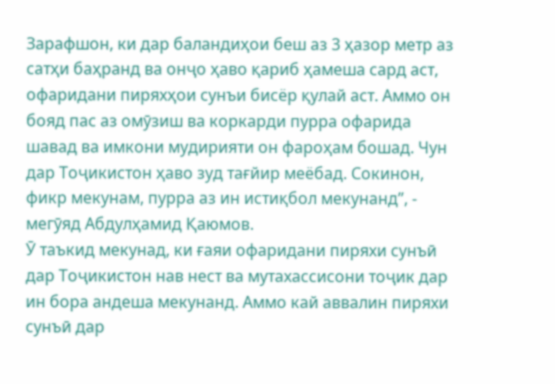Зарафшон, ки дар баландиҳои беш аз 3 ҳазор метр аз сатҳи баҳранд ва онҷо ҳаво қариб ҳамеша сард аст, офаридани пиряхҳои сунъи бисёр қулай аст. Аммо он бояд пас аз омӯзиш ва коркарди пурра офарида шавад ва имкони мудирияти он фароҳам бошад. Чун дар Тоҷикистон ҳаво зуд тағйир меёбад. Сокинон, фикр мекунам, пурра аз ин истиқбол мекунанд”, - мегӯяд Абдулҳамид Қаюмов.
Ӯ таъкид мекунад, ки ғаяи офаридани пиряхи сунъӣ дар Тоҷикистон нав нест ва мутахассисони тоҷик дар ин бора андеша мекунанд. Аммо кай аввалин пиряхи сунъӣ дар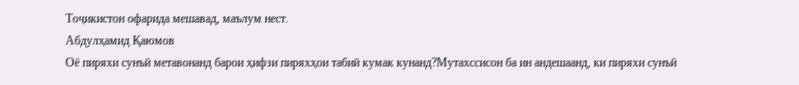Тоҷикистон офарида мешавад, маълум нест.
Абдулҳамид Қаюмов
Оё пиряхи сунъӣ метавонанд барои ҳифзи пиряхҳои табиӣ кумак кунанд?Мутахссисон ба ин андешаанд, ки пиряхи сунъӣ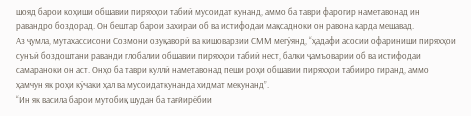шояд барои коҳиши обшавии пиряхҳои табиӣ мусоидат кунанд, аммо ба таври фарогир наметавонад ин равандро боздорад. Он бештар барои захираи об ва истифодаи мақсадноки он равона карда мешавад.
Аз ҷумла, мутахассисони Созмони озуқаворӣ ва кишоварзии СММ мегӯянд, “ҳадафи асосии офариниши пиряхҳои сунъӣ боздоштани раванди глобалии обшавии пиряхҳои табиӣ нест, балки ҷамъоварии об ва истифодаи самараноки он аст. Онҳо ба таври куллӣ наметавонад пеши роҳи обшавии пиряхҳои табииро гиранд, аммо ҳамчун як роҳи кӯчаки ҳал ва мусоидаткунанда хидмат мекунанд”.
“Ин як васила барои мутобиқ шудан ба тағйирёбии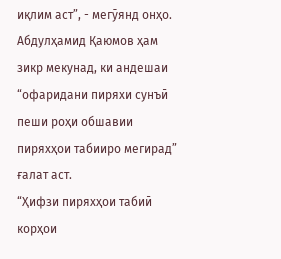иқлим аст”, - мегӯянд онҳо.
Абдулҳамид Қаюмов ҳам зикр мекунад, ки андешаи “офаридани пиряхи сунъӣ пеши роҳи обшавии пиряхҳои табииро мегирад” ғалат аст.
“Ҳифзи пиряхҳои табиӣ корҳои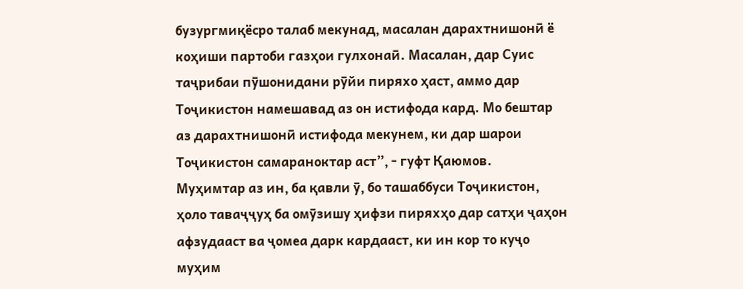бузургмиқёсро талаб мекунад, масалан дарахтнишонӣ ё коҳиши партоби газҳои гулхонаӣ. Масалан, дар Суис таҷрибаи пӯшонидани рӯйи пиряхо ҳаст, аммо дар Тоҷикистон намешавад аз он истифода кард. Мо бештар аз дарахтнишонӣ истифода мекунем, ки дар шарои Тоҷикистон самараноктар аст”, - гуфт Қаюмов.
Муҳимтар аз ин, ба қавли ӯ, бо ташаббуси Тоҷикистон, ҳоло таваҷҷуҳ ба омӯзишу ҳифзи пиряхҳо дар сатҳи ҷаҳон афзудааст ва ҷомеа дарк кардааст, ки ин кор то куҷо муҳим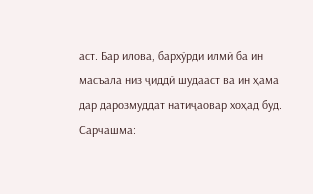аст. Бар илова, бархӯрди илмӣ ба ин масъала низ ҷиддӣ шудааст ва ин ҳама дар дарозмуддат натиҷаовар хоҳад буд.
Сарчашма: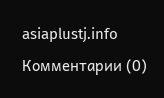asiaplustj.info
Комментарии (0)